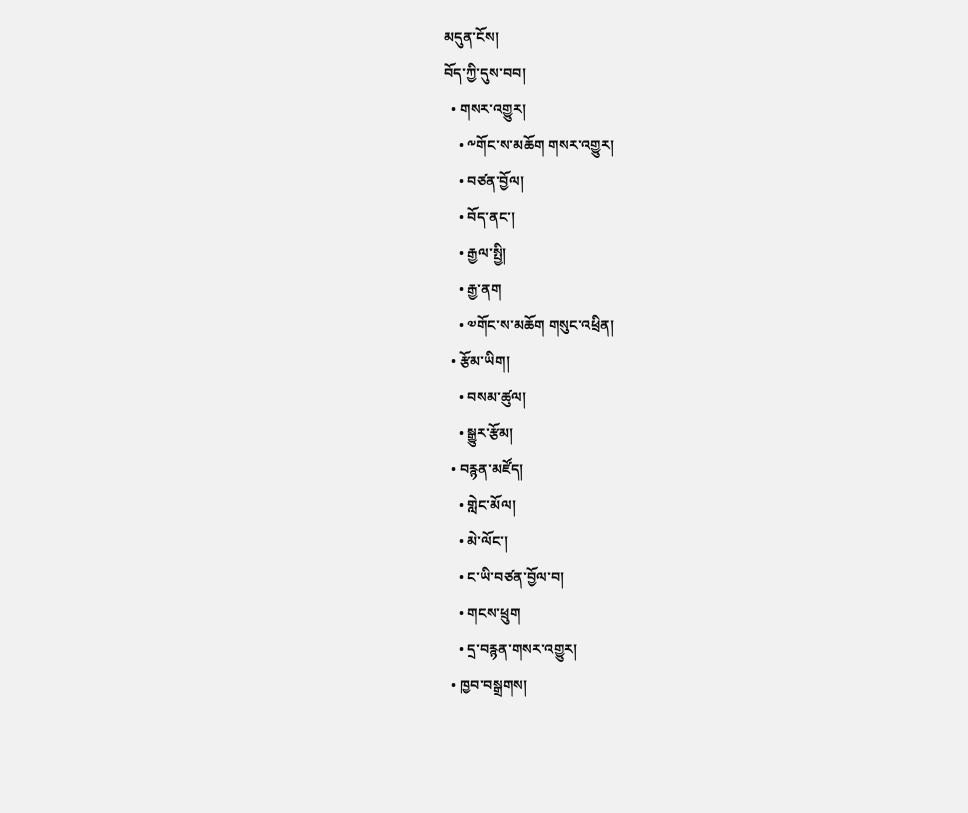མདུན་ངོས།
བོད་ཀྱི་དུས་བབ།
  • གསར་འགྱུར།
    • ༸གོང་ས་མཆོག གསར་འགྱུར།
    • བཙན་བྱོལ།
    • བོད་ནང་།
    • རྒྱལ་སྤྱི།
    • རྒྱ་ནག
    • ༧གོང་ས་མཆོག གསུང་འཕྲིན།
  • རྩོམ་ཡིག།
    • བསམ་ཚུལ།
    • སྒྱུར་རྩོམ།
  • བརྙན་མཛོད།
    • གླེང་མོལ།
    • མེ་ལོང་།
    • ང་ཡི་བཙན་བྱོལ་བ།
    • གངས་ཕྲུག
    • དྲ་བརྙན་གསར་འགྱུར།
  • ཁྱབ་བསྒྲགས།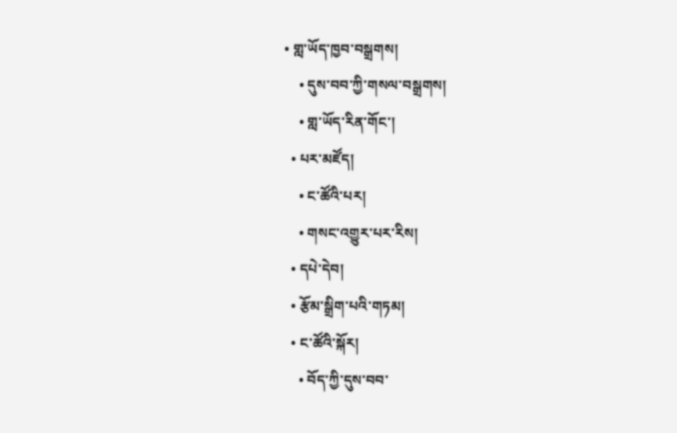• གླ་ཡོད་ཁྱབ་བསྒྲགས།
    • དུས་བབ་ཀྱི་གསལ་བསྒྲགས།
    • གླ་ཡོད་རིན་གོང་།
  • པར་མཛོད།
    • ང་ཚོའི་པར།
    • གསང་འགྱུར་པར་རིས།
  • དཔེ་དེབ།
  • རྩོམ་སྒྲིག་པའི་གཏམ།
  • ང་ཚོའི་སྐོར།
    • བོད་ཀྱི་དུས་བབ་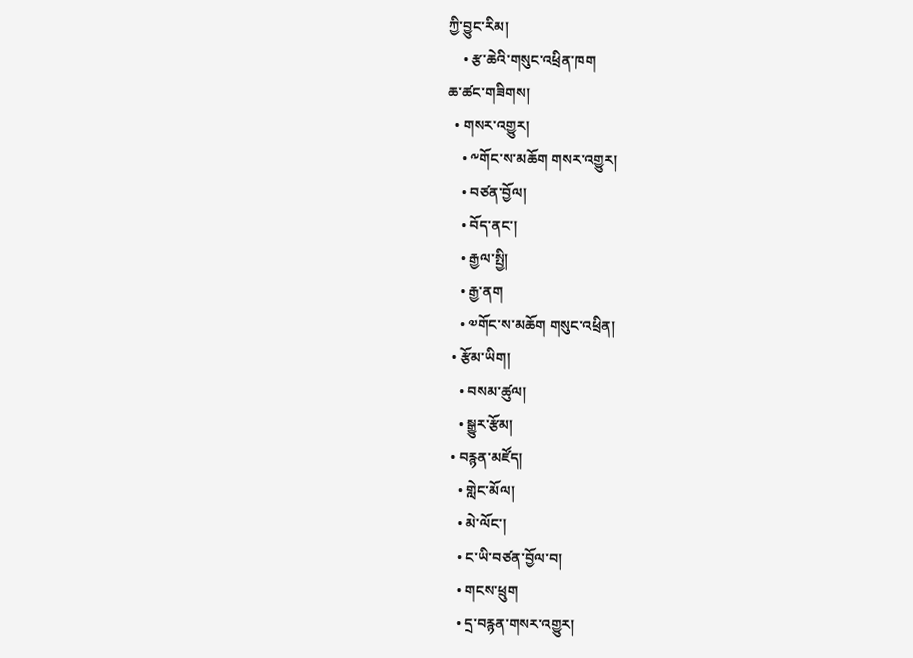ཀྱི་བྱུང་རིམ།
    • རྩ་ཆེའི་གསུང་འཕྲིན་ཁག
ཆ་ཚང་གཟིགས།
  • གསར་འགྱུར།
    • ༸གོང་ས་མཆོག གསར་འགྱུར།
    • བཙན་བྱོལ།
    • བོད་ནང་།
    • རྒྱལ་སྤྱི།
    • རྒྱ་ནག
    • ༧གོང་ས་མཆོག གསུང་འཕྲིན།
  • རྩོམ་ཡིག།
    • བསམ་ཚུལ།
    • སྒྱུར་རྩོམ།
  • བརྙན་མཛོད།
    • གླེང་མོལ།
    • མེ་ལོང་།
    • ང་ཡི་བཙན་བྱོལ་བ།
    • གངས་ཕྲུག
    • དྲ་བརྙན་གསར་འགྱུར།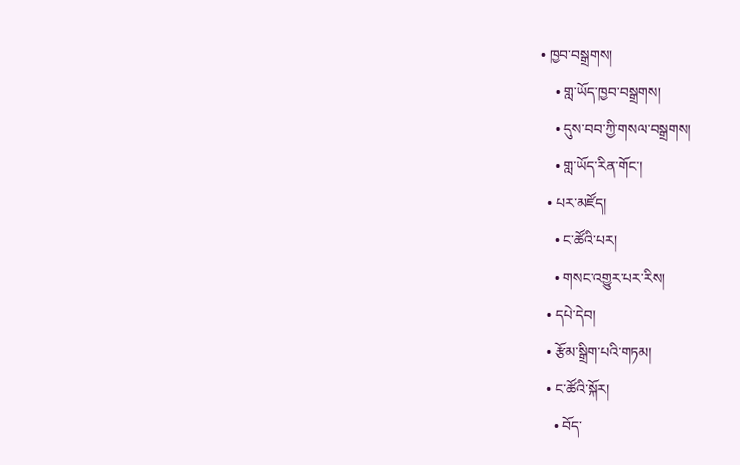• ཁྱབ་བསྒྲགས།
    • གླ་ཡོད་ཁྱབ་བསྒྲགས།
    • དུས་བབ་ཀྱི་གསལ་བསྒྲགས།
    • གླ་ཡོད་རིན་གོང་།
  • པར་མཛོད།
    • ང་ཚོའི་པར།
    • གསང་འགྱུར་པར་རིས།
  • དཔེ་དེབ།
  • རྩོམ་སྒྲིག་པའི་གཏམ།
  • ང་ཚོའི་སྐོར།
    • བོད་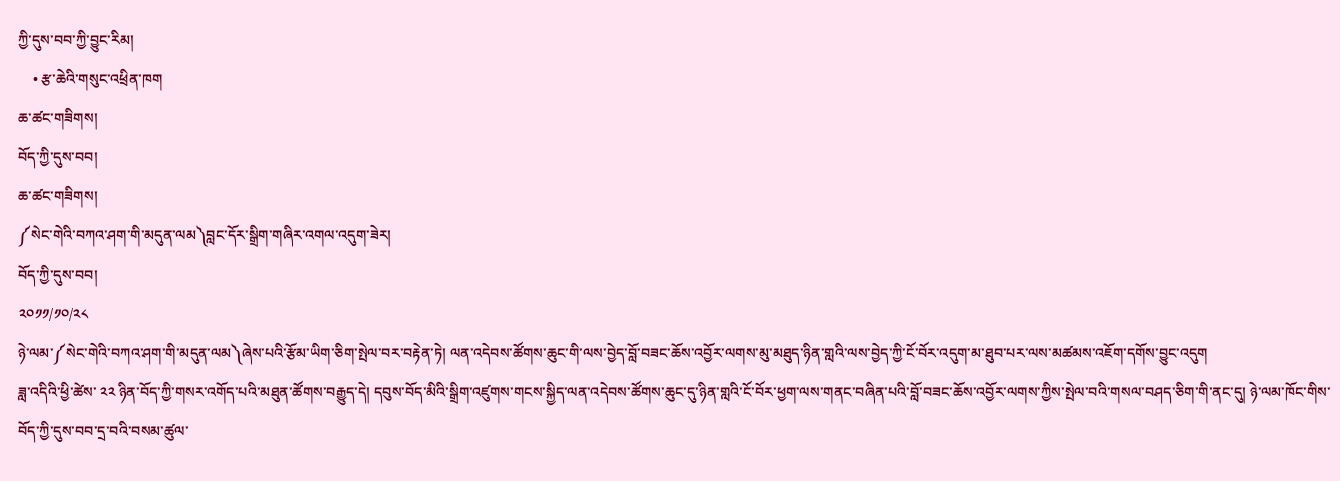ཀྱི་དུས་བབ་ཀྱི་བྱུང་རིམ།
    • རྩ་ཆེའི་གསུང་འཕྲིན་ཁག
ཆ་ཚང་གཟིགས།
བོད་ཀྱི་དུས་བབ།
ཆ་ཚང་གཟིགས།
༼སེང་གེའི་བཀའ་ཤག་གི་མདུན་ལམ༽བླང་དོར་སྒྲིག་གཞིར་འགལ་འདུག་ཟེར།
བོད་ཀྱི་དུས་བབ།
༢༠༡༡/༡༠/༢༨
ཉེ་ལམ་༼སེང་གེའི་བཀའ་ཤག་གི་མདུན་ལམ༽ཞེས་པའི་རྩོམ་ཡིག་ཅིག་སྤེལ་བར་བརྟེན་ཏེ། ལན་འདེབས་ཚོགས་ཆུང་གི་ལས་བྱེད་བློ་བཟང་ཆོས་འབྱོར་ལགས་མུ་མཐུད་ཉིན་གླའི་ལས་བྱེད་ཀྱི་ངོ་བོར་འདུག་མ་ཐུབ་པར་ལས་མཚམས་འཇོག་དགོས་བྱུང་འདུག
ཟླ་འདིའི་ཕྱི་ཚེས་ ༢༢ ཉིན་བོད་ཀྱི་གསར་འགོད་པའི་མཐུན་ཚོགས་བརྒྱུད་དེ། དབུས་བོད་མིའི་སྒྲིག་འཛུགས་གངས་སྐྱིད་ལན་འདེབས་ཚོགས་ཆུང་དུ་ཉིན་གླའི་ངོ་བོར་ཕྱག་ལས་གནང་བཞིན་པའི་བློ་བཟང་ཆོས་འབྱོར་ལགས་ཀྱིས་སྤེལ་བའི་གསལ་བཤད་ཅིག་གི་ནང་དུ། ཉེ་ལམ་ཁོང་གིས་བོད་ཀྱི་དུས་བབ་དྲ་བའི་བསམ་ཚུལ་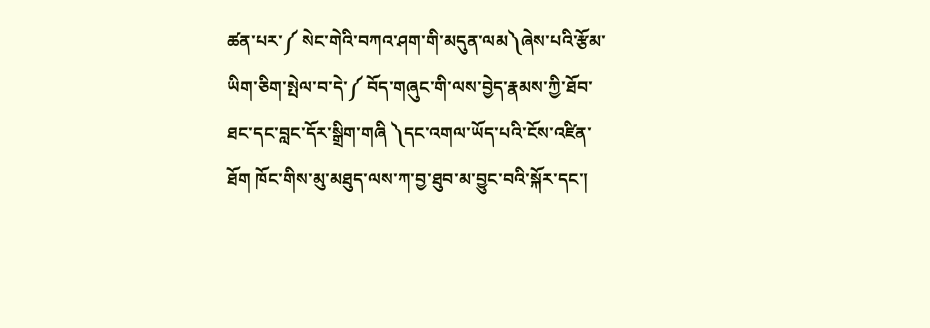ཚན་པར་༼ སེང་གེའི་བཀའ་ཤག་གི་མདུན་ལམ༽ཞེས་པའི་རྩོམ་ཡིག་ཅིག་སྤེལ་བ་དེ་༼ བོད་གཞུང་གི་ལས་བྱེད་རྣམས་ཀྱི་ཐོབ་ཐང་དང་བླང་དོར་སྒྲིག་གཞི ༽དང་འགལ་ཡོད་པའི་ངོས་འཛིན་ཐོག ཁོང་གིས་མུ་མཐུད་ལས་ཀ་བྱ་ཐུབ་མ་བྱུང་བའི་སྐོར་དང་།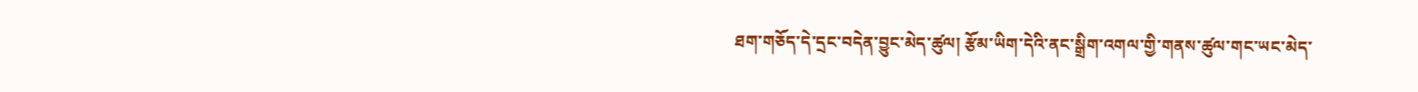ཐག་གཅོད་དེ་དྲང་བདེན་བྱུང་མེད་ཚུལ། རྩོམ་ཡིག་དེའི་ནང་སྒྲིག་འགལ་གྱི་གནས་ཚུལ་གང་ཡང་མེད་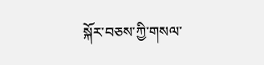སྐོར་བཅས་ཀྱི་གསལ་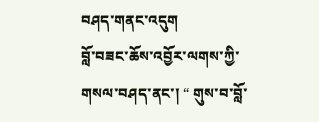བཤད་གནང་འདུག
བློ་བཟང་ཆོས་འབྱོར་ལགས་ཀྱི་གསལ་བཤད་ནང་། “ གུས་བ་བློ་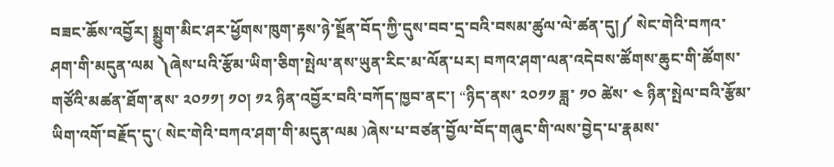བཟང་ཆོས་འབྱོར། སྨྱུག་མིང་ཤར་ཕྱོགས་ཁུག་རྟས་ཉེ་སྔོན་བོད་ཀྱི་དུས་བབ་དྲ་བའི་བསམ་ཚུལ་ལེ་ཚན་དུ།༼ སེང་གེའི་བཀའ་ཤག་གི་མདུན་ལམ ༽ཞེས་པའི་རྩོམ་ཡིག་ཅིག་སྤེལ་ནས་ཡུན་རིང་མ་ལོན་པར། བཀའ་ཤག་ལན་འདེབས་ཚོགས་ཆུང་གི་ཚོགས་གཙོའི་མཚན་ཐོག་ནས་ ༢༠༡༡། ༡༠། ༡༢ ཉིན་འབྱོར་བའི་བཀོད་ཁྱབ་ནང་། “ཉིད་ནས་ ༢༠༡༡ ཟླ་ ༡༠ ཚེས་ ༤ ཉིན་སྤེལ་བའི་རྩོམ་ཡིག་འགོ་བརྗོད་དུ་( སེང་གེའི་བཀའ་ཤག་གི་མདུན་ལམ )ཞེས་པ་བཙན་བྱོལ་བོད་གཞུང་གི་ལས་བྱེད་པ་རྣམས་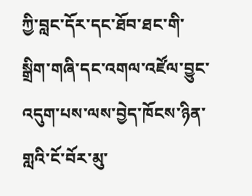ཀྱི་བླང་དོར་དང་ཐོབ་ཐང་གི་སྒྲིག་གཞི་དང་འགལ་འཛོལ་བྱུང་འདུག་པས་ལས་བྱེད་ཁོངས་ཉིན་གླའི་ངོ་བོར་མུ་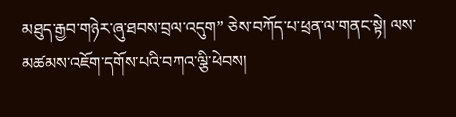མཐུད་རྒྱབ་གཉེར་ཞུ་ཐབས་བྲལ་འདུག” ཅེས་བཀོད་པ་ཕྲན་ལ་གནང་སྟེ། ལས་མཚམས་འཇོག་དགོས་པའི་བཀའ་ལྕི་ཕེབས།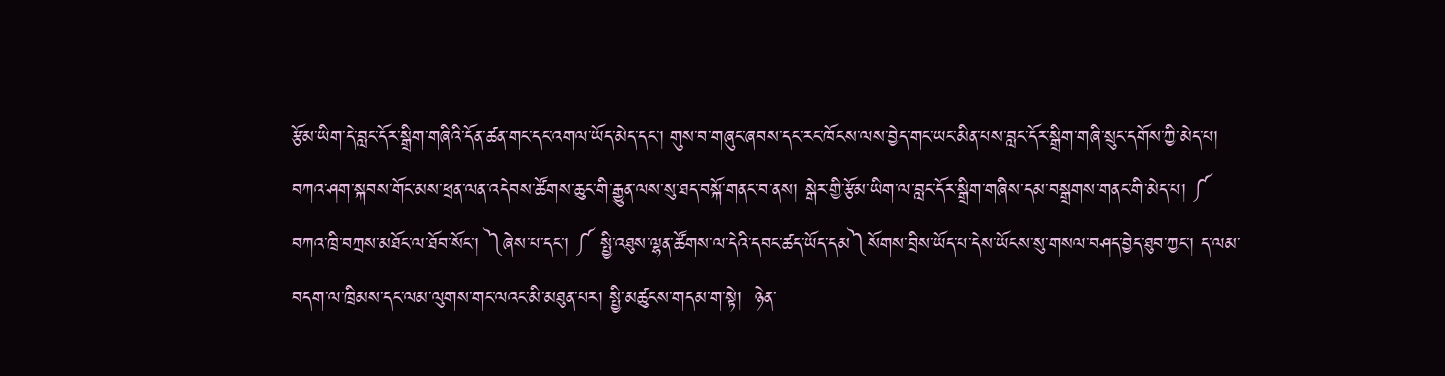རྩོམ་ཡིག་དེ་བླང་དོར་སྒྲིག་གཞིའི་དོན་ཚན་གང་དང་འགལ་ཡོད་མེད་དང་། གུས་བ་གཞུང་ཞབས་དང་རང་ཁོངས་ལས་བྱེད་གང་ཡང་མིན་པས་བླང་དོར་སྒྲིག་གཞི་སྲུང་དགོས་ཀྱི་མེད་པ། བཀའ་ཤག་སྐབས་གོང་མས་ཕྲན་ལན་འདེབས་ཚོགས་ཆུང་གི་རྒྱུན་ལས་སུ་ཐད་བསྐོ་གནང་བ་ནས། སྒེར་གྱི་རྩོམ་ཡིག་ལ་བླང་དོར་སྒྲིག་གཞིས་དམ་བསྒྲགས་གནང་གི་མེད་པ། ༼ བཀའ་ཁྲི་བཀྲས་མཐོང་ལ་ཐོབ་སོང་། ༽ཞེས་པ་དང་། ༼ སྤྱི་འཐུས་ལྷན་ཚོགས་ལ་དེའི་དབང་ཚད་ཡོད་དམ༽སོགས་བྲིས་ཡོད་པ་དེས་ཡོངས་སུ་གསལ་བཤད་བྱེད་ཐུབ་ཀྱང་། ད་ལམ་བདག་ལ་ཁྲིམས་དང་ལམ་ལུགས་གང་ལའང་མི་མཐུན་པར། སྤྱི་མཚུངས་གདམ་ག་སྟེ།  ཉེན་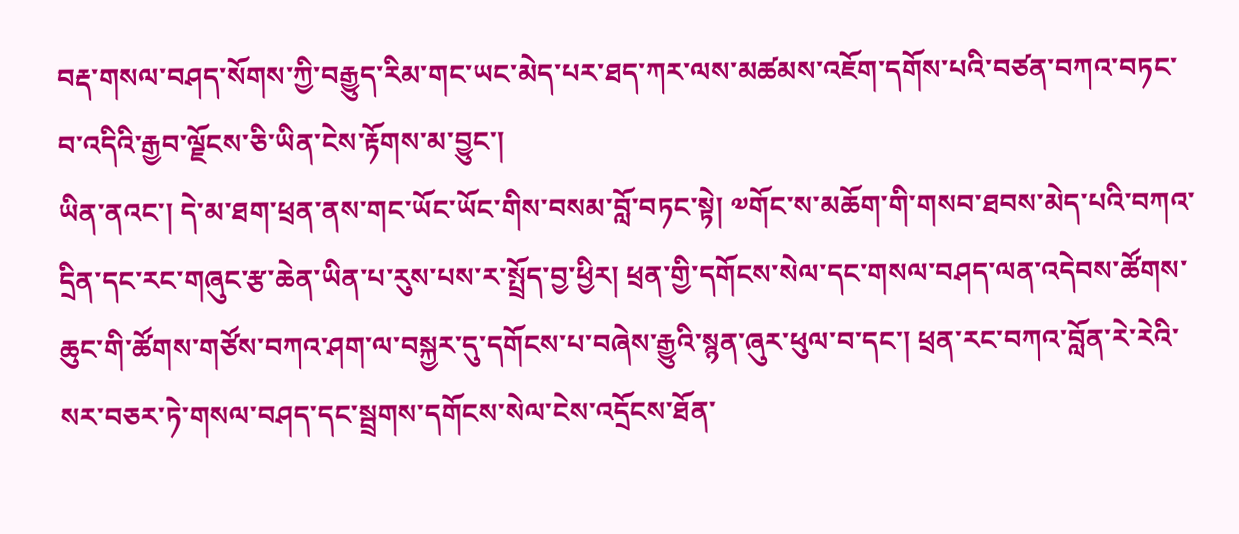བརྡ་གསལ་བཤད་སོགས་ཀྱི་བརྒྱུད་རིམ་གང་ཡང་མེད་པར་ཐད་ཀར་ལས་མཚམས་འཇོག་དགོས་པའི་བཙན་བཀའ་བཏང་བ་འདིའི་རྒྱབ་ལྗོངས་ཅི་ཡིན་ངེས་རྟོགས་མ་བྱུང་།
ཡིན་ནའང་། དེ་མ་ཐག་ཕྲན་ནས་གང་ཡོང་ཡོང་གིས་བསམ་བློ་བཏང་སྟེ། ༧གོང་ས་མཆོག་གི་གསབ་ཐབས་མེད་པའི་བཀའ་དྲིན་དང་རང་གཞུང་རྩ་ཆེན་ཡིན་པ་རུས་པས་ར་སྤྲོད་བྱ་ཕྱིར། ཕྲན་གྱི་དགོངས་སེལ་དང་གསལ་བཤད་ལན་འདེབས་ཚོགས་ཆུང་གི་ཚོགས་གཙོས་བཀའ་ཤག་ལ་བསྐྱར་དུ་དགོངས་པ་བཞེས་རྒྱུའི་སྙན་ཞུར་ཕུལ་བ་དང་། ཕྲན་རང་བཀའ་བློན་རེ་རེའི་སར་བཅར་ཏེ་གསལ་བཤད་དང་སྦྲགས་དགོངས་སེལ་ངེས་འདྲོངས་ཐོན་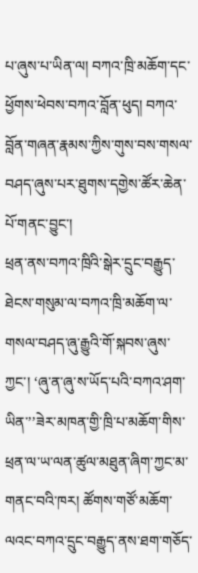པ་ཞུས་པ་ཡིན་ལ། བཀའ་ཁྲི་མཆོག་དང་ཕྱོགས་ཕེབས་བཀའ་བློན་ཕུད། བཀའ་བློན་གཞན་རྣམས་ཀྱིས་གུས་བས་གསལ་བཤད་ཞུས་པར་ཐུགས་དགྱེས་ཚོར་ཆེན་པོ་གནང་བྱུང་།
ཕྲན་ནས་བཀའ་ཁྲིའི་སྒེར་དྲུང་བརྒྱུད་ཐེངས་གསུམ་ལ་བཀའ་ཁྲི་མཆོག་ལ་གསལ་བཤད་ཞུ་རྒྱུའི་གོ་སྐབས་ཞུས་ཀྱང་། ‘ཞུ་ན་ཞུ་ས་ཡོད་པའི་བཀའ་ཤག་ཡིན་’’ཟེར་མཁན་གྱི་ཁྲི་པ་མཆོག་གིས་ཕྲན་ལ་ཡ་ལན་ཚུལ་མཐུན་ཞིག་ཀྱང་མ་གནང་བའི་ཁར། ཚོགས་གཙོ་མཆོག་ལའང་བཀའ་དྲུང་བརྒྱུད་ནས་ཐག་གཅོད་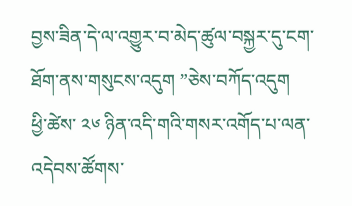བྱས་ཟིན་དེ་ལ་འགྱུར་བ་མེད་ཚུལ་བསྐྱར་དུ་ངག་ཐོག་ནས་གསུངས་འདུག ”ཅེས་བཀོད་འདུག
ཕྱི་ཚེས་ ༢༦ ཉིན་འདི་གའི་གསར་འགོད་པ་ལན་འདེབས་ཚོགས་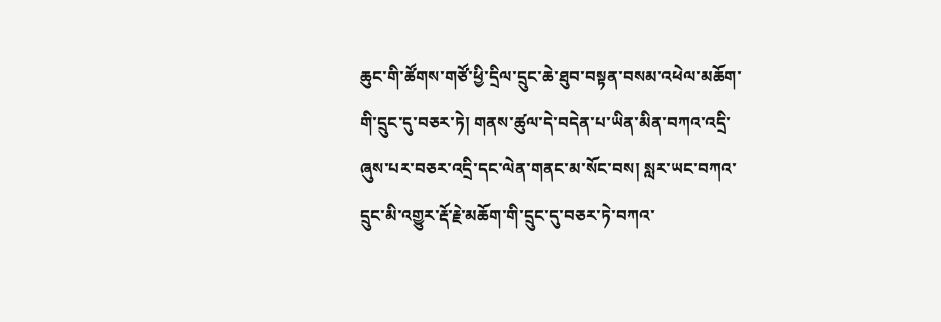ཆུང་གི་ཚོགས་གཙོ་ཕྱི་དྲིལ་དྲུང་ཆེ་ཐུབ་བསྟན་བསམ་འཕེལ་མཆོག་གི་དྲུང་དུ་བཅར་ཏེ། གནས་ཚུལ་དེ་བདེན་པ་ཡིན་མིན་བཀའ་འདྲི་ཞུས་པར་བཅར་འདྲི་དང་ལེན་གནང་མ་སོང་བས། སླར་ཡང་བཀའ་དྲུང་མི་འགྱུར་རྡོ་རྗེ་མཆོག་གི་དྲུང་དུ་བཅར་ཏེ་བཀའ་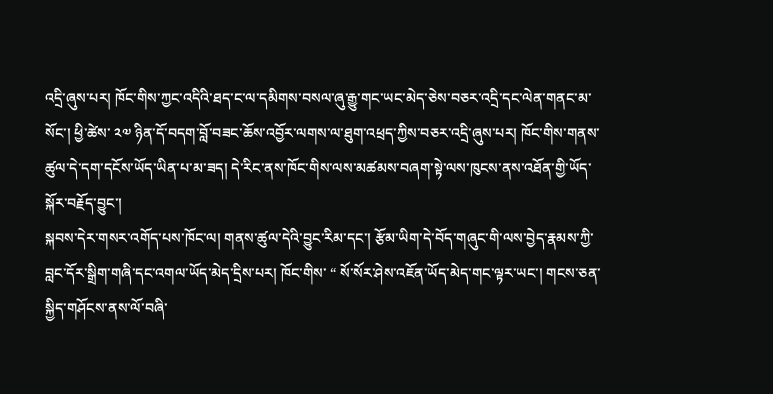འདྲི་ཞུས་པར། ཁོང་གིས་ཀྱང་འདིའི་ཐད་ང་ལ་དམིགས་བསལ་ཞུ་རྒྱུ་གང་ཡང་མེད་ཅེས་བཅར་འདྲི་དང་ལེན་གནང་མ་སོང་། ཕྱི་ཚེས་ ༢༧ ཉིན་དོ་བདག་བློ་བཟང་ཆོས་འབྱོར་ལགས་ལ་ཐུག་འཕྲད་ཀྱིས་བཅར་འདྲི་ཞུས་པར། ཁོང་གིས་གནས་ཚུལ་དེ་དག་དངོས་ཡོད་ཡིན་པ་མ་ཟད། དེ་རིང་ནས་ཁོང་གིས་ལས་མཚམས་བཞག་སྟེ་ལས་ཁུངས་ནས་འཐོན་གྱི་ཡོད་སྐོར་བརྗོད་བྱུང་།
སྐབས་དེར་གསར་འགོད་པས་ཁོང་ལ། གནས་ཚུལ་དེའི་བྱུང་རིམ་དང་། རྩོམ་ཡིག་དེ་བོད་གཞུང་གི་ལས་བྱེད་རྣམས་ཀྱི་བླང་དོར་སྒྲིག་གཞི་དང་འགལ་ཡོད་མེད་དྲིས་པར། ཁོང་གིས་ “ སོ་སོར་ཤེས་འཇོན་ཡོད་མེད་གང་ལྟར་ཡང་། གངས་ཅན་སྐྱིད་གཤོངས་ནས་ལོ་བཞི་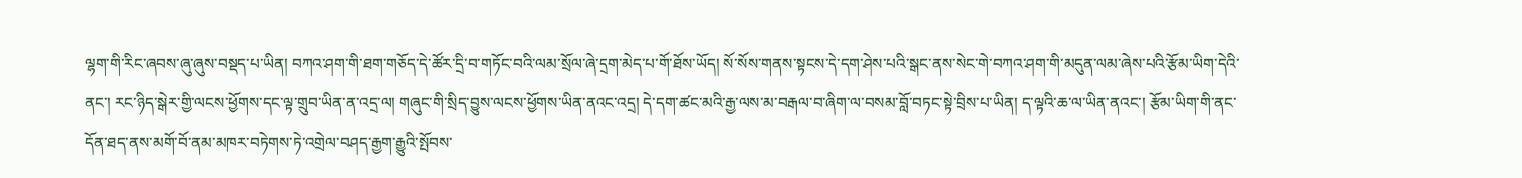ལྷག་གི་རིང་ཞབས་ཞུ་ཞུས་བསྡད་པ་ཡིན། བཀའ་ཤག་གི་ཐག་གཅོད་དེ་ཚོར་དྲི་བ་གཏོང་བའི་ལམ་སྲོལ་ཞེ་དྲག་མེད་པ་གོ་ཐོས་ཡོད། སོ་སོས་གནས་སྟངས་དེ་དག་ཤེས་པའི་སྒང་ནས་སེང་གེ་བཀའ་ཤག་གི་མདུན་ལམ་ཞེས་པའི་རྩོམ་ཡིག་དེའི་ནང་། རང་ཉིད་སྒེར་གྱི་ལངས་ཕྱོགས་དང་ལྟ་གྲུབ་ཡིན་ན་འདྲ་ལ། གཞུང་གི་སྲིད་བྱུས་ལངས་ཕྱོགས་ཡིན་ནའང་འདྲ། དེ་དག་ཚང་མའི་རྒྱ་ལས་མ་བརྒལ་བ་ཞིག་ལ་བསམ་བློ་བཏང་སྟེ་བྲིས་པ་ཡིན། ད་ལྟའི་ཆ་ལ་ཡིན་ནའང་། རྩོམ་ཡིག་གི་ནང་དོན་ཐད་ནས་མགོ་བོ་ནམ་མཁར་བཏེགས་ཏེ་འགྲེལ་བཤད་རྒྱག་རྒྱུའི་སྤོབས་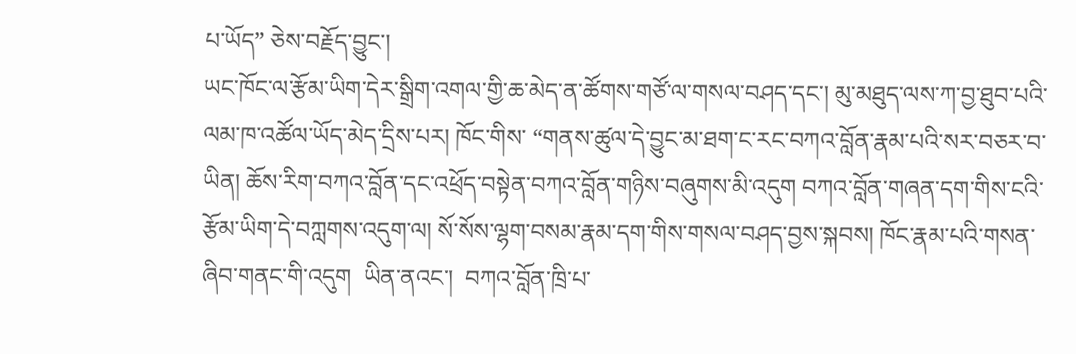པ་ཡོད” ཅེས་བརྗོད་བྱུང་།
ཡང་ཁོང་ལ་རྩོམ་ཡིག་དེར་སྒྲིག་འགལ་གྱི་ཆ་མེད་ན་ཚོགས་གཙོ་ལ་གསལ་བཤད་དང་། མུ་མཐུད་ལས་ཀ་བྱ་ཐུབ་པའི་ལམ་ཁ་འཚོལ་ཡོད་མེད་དྲིས་པར། ཁོང་གིས་ “གནས་ཚུལ་དེ་བྱུང་མ་ཐག་ང་རང་བཀའ་བློན་རྣམ་པའི་སར་བཅར་བ་ཡིན། ཆོས་རིག་བཀའ་བློན་དང་འཕྲོད་བསྟེན་བཀའ་བློན་གཉིས་བཞུགས་མི་འདུག བཀའ་བློན་གཞན་དག་གིས་ངའི་རྩོམ་ཡིག་དེ་བཀླགས་འདུག་ལ། སོ་སོས་ལྷག་བསམ་རྣམ་དག་གིས་གསལ་བཤད་བྱས་སྐབས། ཁོང་རྣམ་པའི་གསན་ཞིབ་གནང་གི་འདུག  ཡིན་ནའང་།  བཀའ་བློན་ཁྲི་པ་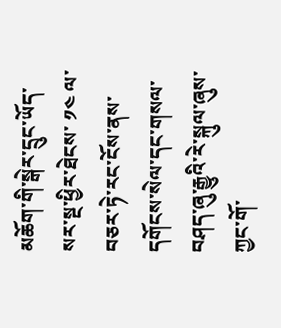མཆོག་གི་སྒེར་དྲུང་ཡོད་སར་སྔ་ཕྱིར་ཐེངས་ ༡༤ ལ་བཅར་ཏེ་རང་ངོས་ནས་དགོངས་སེལ་དང་གསལ་བཤད་ཞུ་རྒྱུའི་རེ་སྐུལ་ཞུས་ཀྱང་གོ་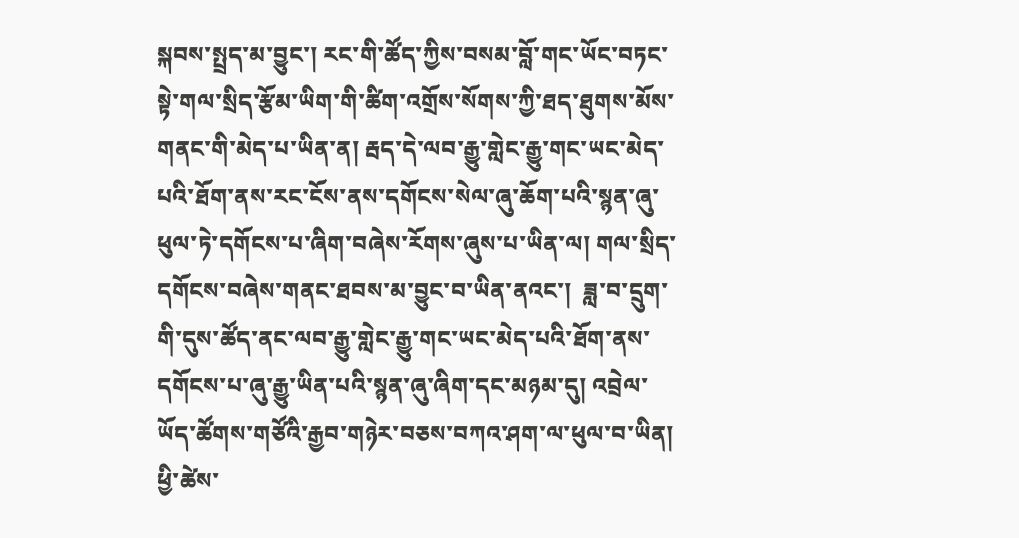སྐབས་སྤྲད་མ་བྱུང་། རང་གི་ཚོད་ཀྱིས་བསམ་བློ་གང་ཡོང་བཏང་སྟེ་གལ་སྲིད་རྩོམ་ཡིག་གི་ཚིག་འགྲོས་སོགས་ཀྱི་ཐད་ཐུགས་མོས་གནང་གི་མེད་པ་ཡིན་ན། རྦད་དེ་ལབ་རྒྱུ་གླེང་རྒྱུ་གང་ཡང་མེད་པའི་ཐོག་ནས་རང་ངོས་ནས་དགོངས་སེལ་ཞུ་ཆོག་པའི་སྙན་ཞུ་ཕུལ་ཏེ་དགོངས་པ་ཞིག་བཞེས་རོགས་ཞུས་པ་ཡིན་ལ། གལ་སྲིད་དགོངས་བཞེས་གནང་ཐབས་མ་བྱུང་བ་ཡིན་ནའང་།  ཟླ་བ་དྲུག་གི་དུས་ཚོད་ནང་ལབ་རྒྱུ་གླེང་རྒྱུ་གང་ཡང་མེད་པའི་ཐོག་ནས་དགོངས་པ་ཞུ་རྒྱུ་ཡིན་པའི་སྙན་ཞུ་ཞིག་དང་མཉམ་དུ། འབྲེལ་ཡོད་ཚོགས་གཙོའི་རྒྱབ་གཉེར་བཅས་བཀའ་ཤག་ལ་ཕུལ་བ་ཡིན།  ཕྱི་ཚེས་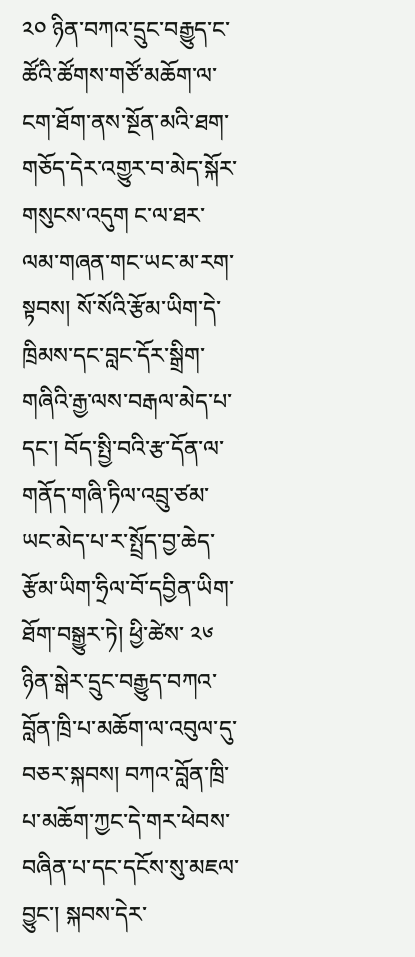༢༠ ཉིན་བཀའ་དྲུང་བརྒྱུད་ང་ཚོའི་ཚོགས་གཙོ་མཆོག་ལ་ངག་ཐོག་ནས་སྔོན་མའི་ཐག་གཅོད་དེར་འགྱུར་བ་མེད་སྐོར་གསུངས་འདུག ང་ལ་ཐར་ལམ་གཞན་གང་ཡང་མ་རག་སྟབས། སོ་སོའི་རྩོམ་ཡིག་དེ་ཁྲིམས་དང་བླང་དོར་སྒྲིག་གཞིའི་རྒྱ་ལས་བརྒལ་མེད་པ་དང་། བོད་སྤྱི་བའི་རྩ་དོན་ལ་གནོད་གཞི་ཏིལ་འབྲུ་ཙམ་ཡང་མེད་པ་ར་སྤྲོད་བྱ་ཆེད་རྩོམ་ཡིག་ཧྲིལ་བོ་དབྱིན་ཡིག་ཐོག་བསྒྱུར་ཏེ། ཕྱི་ཚེས་ ༢༦ ཉིན་སྒེར་དྲུང་བརྒྱུད་བཀའ་བློན་ཁྲི་པ་མཆོག་ལ་འབུལ་དུ་བཅར་སྐབས། བཀའ་བློན་ཁྲི་པ་མཆོག་ཀྱང་དེ་གར་ཕེབས་བཞིན་པ་དང་དངོས་སུ་མཇལ་བྱུང་། སྐབས་དེར་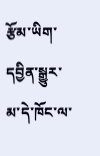རྩོམ་ཡིག་དབྱིན་སྒྱུར་མ་དེ་ཁོང་ལ་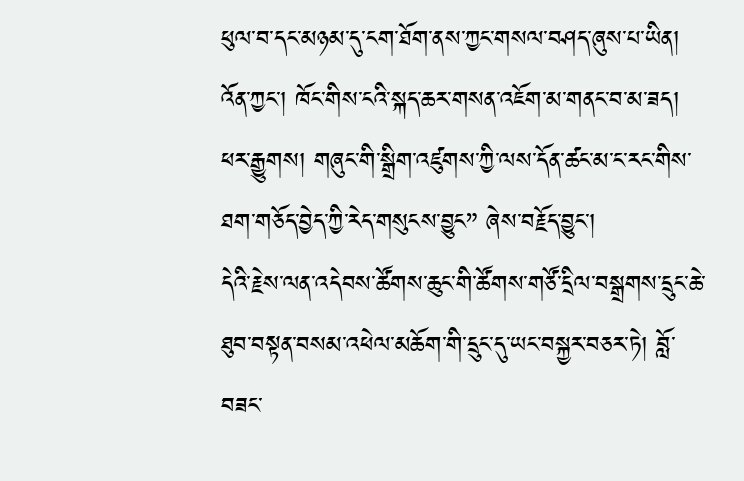ཕུལ་བ་དང་མཉམ་དུ་ངག་ཐོག་ནས་ཀྱང་གསལ་བཤད་ཞུས་པ་ཡིན། འོན་ཀྱང་། ཁོང་གིས་ངའི་སྐད་ཆར་གསན་འཇོག་མ་གནང་བ་མ་ཟད། ཕར་རྒྱུགས། གཞུང་གི་སྒྲིག་འཛུགས་ཀྱི་ལས་དོན་ཚང་མ་ང་རང་གིས་ཐག་གཅོད་བྱེད་ཀྱི་རེད་གསུངས་བྱུང” ཞེས་བརྗོད་བྱུང་།
དེའི་རྗེས་ལན་འདེབས་ཚོགས་ཆུང་གི་ཚོགས་གཙོ་དྲིལ་བསྒྲགས་དྲུང་ཆེ་ཐུབ་བསྟན་བསམ་འཕེལ་མཆོག་གི་དྲུང་དུ་ཡང་བསྐྱར་བཅར་ཏེ། བློ་བཟང་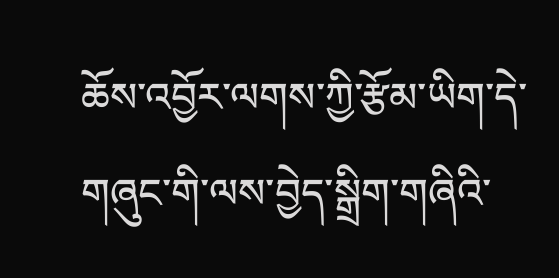ཆོས་འབྱོར་ལགས་ཀྱི་རྩོམ་ཡིག་དེ་གཞུང་གི་ལས་བྱེད་སྒྲིག་གཞིའི་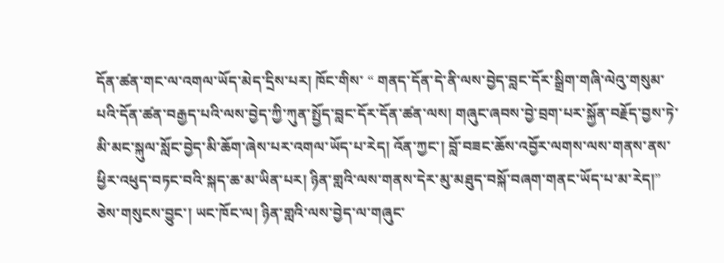དོན་ཚན་གང་ལ་འགལ་ཡོད་མེད་དྲིས་པར། ཁོང་གིས་ “ གནད་དོན་དེ་ནི་ལས་བྱེད་བླང་དོར་སྒྲིག་གཞི་ལེའུ་གསུམ་པའི་དོན་ཚན་བརྒྱད་པའི་ལས་བྱེད་ཀྱི་ཀུན་སྤྱོད་བླང་དོར་དོན་ཚན་ལས། གཞུང་ཞབས་བྱེ་བྲག་པར་སྐྱོན་བརྗོད་བྱས་ཏེ་མི་མང་སྐུལ་སློང་བྱེད་མི་ཆོག་ཞེས་པར་འགལ་ཡོད་པ་རེད། འོན་ཀྱང་། བློ་བཟང་ཆོས་འབྱོར་ལགས་ལས་གནས་ནས་ཕྱིར་འཕུད་བཏང་བའི་སྐད་ཆ་མ་ཡིན་པར། ཉིན་གླའི་ལས་གནས་དེར་མུ་མཐུད་བསྐོ་བཞག་གནང་ཡོད་པ་མ་རེད།” ཅེས་གསུངས་བྱུང་། ཡང་ཁོང་ལ། ཉིན་གླའི་ལས་བྱེད་ལ་གཞུང་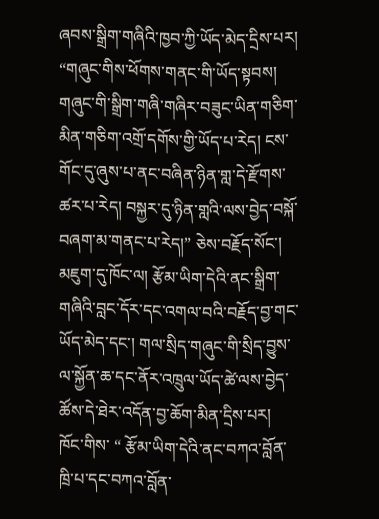ཞབས་སྒྲིག་གཞིའི་ཁྱབ་ཀྱི་ཡོད་མེད་དྲིས་པར། “གཞུང་གིས་ཕོགས་གནང་གི་ཡོད་སྟབས།  གཞུང་གི་སྒྲིག་གཞི་གཞིར་བཟུང་ཡིན་གཅིག་མིན་གཅིག་འགྲོ་དགོས་གྱི་ཡོད་པ་རེད། ངས་གོང་དུ་ཞུས་པ་ནང་བཞིན་ཉིན་གླ་དེ་རྫོགས་ཚར་པ་རེད། བསྐྱར་དུ་ཉིན་གླའི་ལས་བྱེད་བསྐོ་བཞག་མ་གནང་པ་རེད།” ཅེས་བརྗོད་སོང་།
མཇུག་དུ་ཁོང་ལ། རྩོམ་ཡིག་དེའི་ནང་སྒྲིག་གཞིའི་བླང་དོར་དང་འགལ་བའི་བརྗོད་བྱ་གང་ཡོད་མེད་དང་། གལ་སྲིད་གཞུང་གི་སྲིད་བྱུས་ལ་སྐྱོན་ཆ་དང་ནོར་འཁྲུལ་ཡོད་ཚེ་ལས་བྱེད་ཚོས་དེ་ཐེར་འདོན་བྱ་ཆོག་མིན་དྲིས་པར།  ཁོང་གིས་ “ རྩོམ་ཡིག་དེའི་ནང་བཀའ་བློན་ཁྲི་པ་དང་བཀའ་བློན་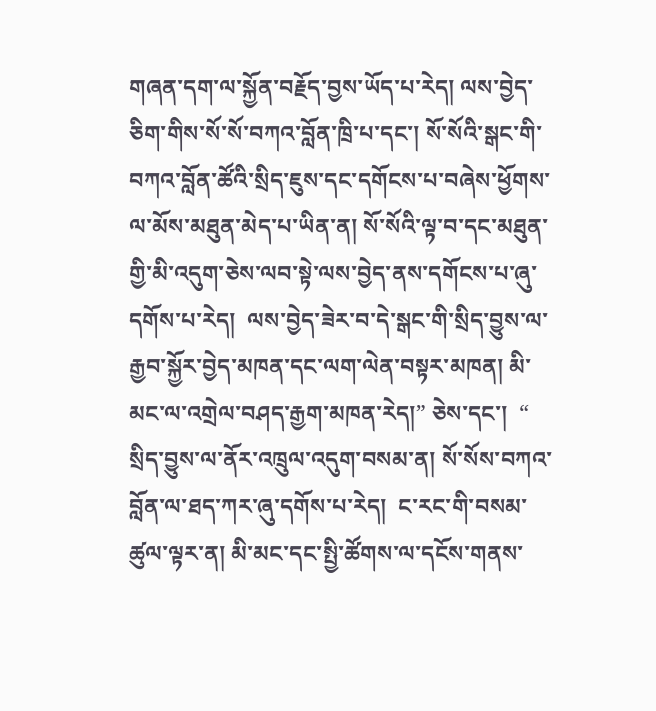གཞན་དག་ལ་སྐྱོན་བརྗོད་བྱས་ཡོད་པ་རེད། ལས་བྱེད་ཅིག་གིས་སོ་སོ་བཀའ་བློན་ཁྲི་པ་དང་། སོ་སོའི་སྒང་གི་བཀའ་བློན་ཚོའི་སྲིད་ཇུས་དང་དགོངས་པ་བཞེས་ཕྱོགས་ལ་མོས་མཐུན་མེད་པ་ཡིན་ན། སོ་སོའི་ལྟ་བ་དང་མཐུན་གྱི་མི་འདུག་ཅེས་ལབ་སྟེ་ལས་བྱེད་ནས་དགོངས་པ་ཞུ་དགོས་པ་རེད།  ལས་བྱེད་ཟེར་བ་དེ་སྒང་གི་སྲིད་བྱུས་ལ་རྒྱབ་སྐྱོར་བྱེད་མཁན་དང་ལག་ལེན་བསྟར་མཁན། མི་མང་ལ་འགྲེལ་བཤད་རྒྱག་མཁན་རེད།” ཅེས་དང་།  “ སྲིད་བྱུས་ལ་ནོར་འཁྲུལ་འདུག་བསམ་ན། སོ་སོས་བཀའ་བློན་ལ་ཐད་ཀར་ཞུ་དགོས་པ་རེད།  ང་རང་གི་བསམ་ཚུལ་ལྟར་ན། མི་མང་དང་སྤྱི་ཚོགས་ལ་དངོས་གནས་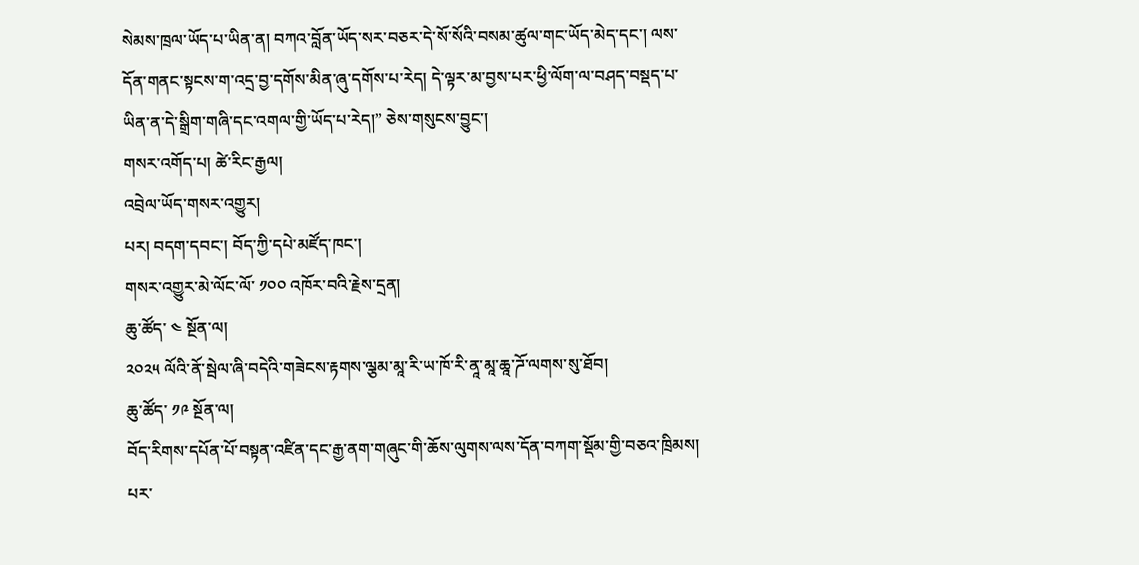སེམས་ཁྲལ་ཡོད་པ་ཡིན་ན། བཀའ་བློན་ཡོད་སར་བཅར་དེ་སོ་སོའི་བསམ་ཚུལ་གང་ཡོད་མེད་དང་། ལས་དོན་གནང་སྟངས་ག་འདྲ་བྱ་དགོས་མིན་ཞུ་དགོས་པ་རེད། དེ་ལྟར་མ་བྱས་པར་ཕྱི་ལོག་ལ་བཤད་བསྡད་པ་ཡིན་ན་དེ་སྒྲིག་གཞི་དང་འགལ་གྱི་ཡོད་པ་རེད།” ཅེས་གསུངས་བྱུང་།
གསར་འགོད་པ། ཚེ་རིང་རྒྱལ།
འབྲེལ་ཡོད་གསར་འགྱུར།
པར། བདག་དབང་། བོད་ཀྱི་དཔེ་མཛོད་ཁང་།
གསར་འགྱུར་མེ་ལོང་ལོ་ ༡༠༠ འཁོར་བའི་རྗེས་དྲན།
ཆུ་ཚོད་ ༤ སྔོན་ལ།
༢༠༢༥ ལོའི་ནོ་སྦེལ་ཞི་བདེའི་གཟེངས་རྟགས་ལྕམ་མཱ་རི་ཡ་ཁོ་རི་ནཱ་མཱ་ཆཱ་ཌོ་ལགས་སུ་ཐོབ།
ཆུ་ཚོད་ ༡༩ སྔོན་ལ།
བོད་རིགས་དཔོན་པོ་བསྟན་འཛིན་དང་རྒྱ་ནག་གཞུང་གི་ཆོས་ལུགས་ལས་དོན་བཀག་སྡོམ་གྱི་བཅའ་ཁྲིམས། པར་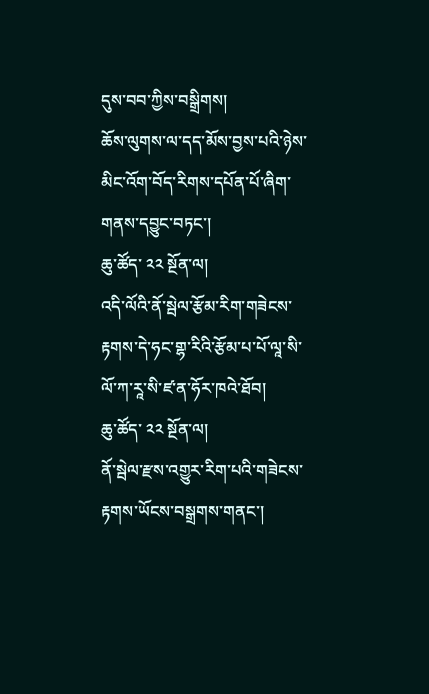དུས་བབ་ཀྱིས་བསྒྲིགས།
ཆོས་ལུགས་ལ་དད་མོས་བྱས་པའི་ཉེས་མིང་འོག་བོད་རིགས་དཔོན་པོ་ཞིག་གནས་དབྱུང་བཏང་།
ཆུ་ཚོད་ ༢༢ སྔོན་ལ།
འདི་ལོའི་ནོ་སྦེལ་རྩོམ་རིག་གཟེངས་རྟགས་དེ་ཧང་གྷ་རིའི་རྩོམ་པ་པོ་ལཱ་སི་ལོ་ཀ་རཱ་སི་ཛ་ན་ཧོར་ཁའེ་ཐོབ།
ཆུ་ཚོད་ ༢༢ སྔོན་ལ།
ནོ་སྦེལ་རྫས་འགྱུར་རིག་པའི་གཟེངས་རྟགས་ཡོངས་བསྒྲགས་གནང་།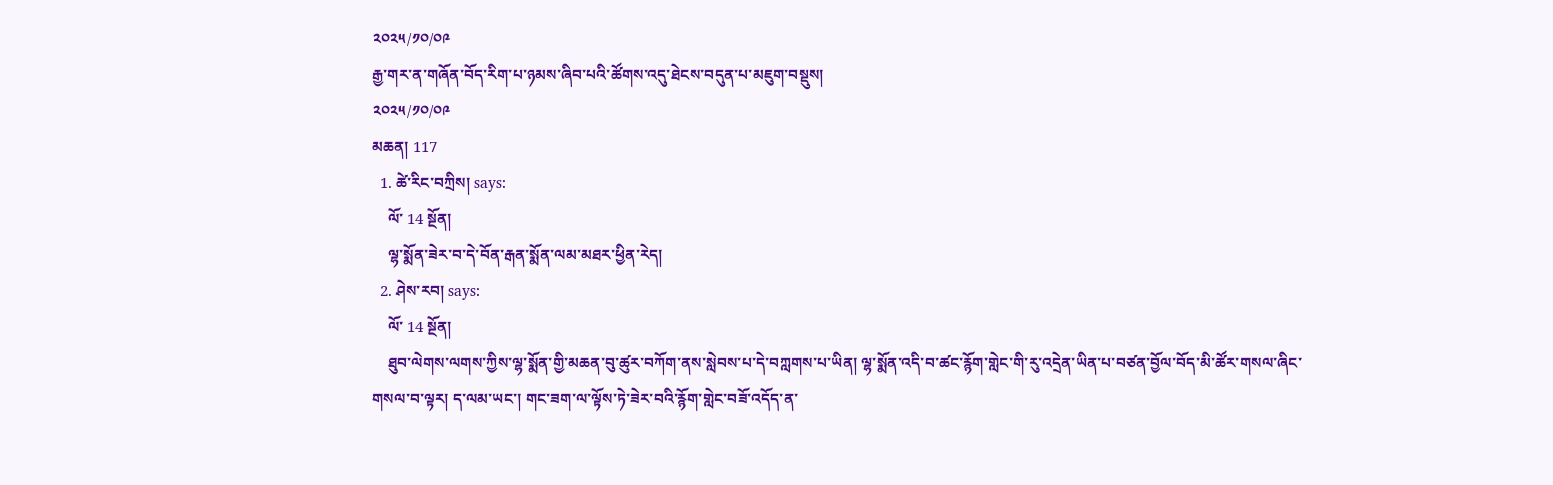༢༠༢༥/༡༠/༠༩
རྒྱ་གར་ན་གཞོན་བོད་རིག་པ་ཉམས་ཞིབ་པའི་ཚོགས་འདུ་ཐེངས་བདུན་པ་མཇུག་བསྡུས།
༢༠༢༥/༡༠/༠༩
མཆན། 117
  1. ཚེ་རིང་བཀྲིས། says:
    ལོ་ 14 སྔོན།
    ལྷ་སྨོན་ཟེར་བ་དེ་བོན་རྒན་སྨོན་ལམ་མཐར་ཕྱིན་རེད།
  2. ཤེས་རབ། says:
    ལོ་ 14 སྔོན།
    ཐུབ་ལེགས་ལགས་ཀྱིས་ལྷ་སྨོན་གྱི་མཆན་བུ་ཚུར་བཀོག་ནས་སླེབས་པ་དེ་བཀླགས་པ་ཡིན། ལྷ་སྨོན་འདི་བ་ཚང་རྙོག་གླེང་གི་རུ་འདྲེན་ཡིན་པ་བཙན་བྱོལ་བོད་མི་ཚོར་གསལ་ཞིང་གསལ་བ་ལྟར། ད་ལམ་ཡང་། གང་ཟག་ལ་ལྟོས་ཏེ་ཟེར་བའི་རྙོག་གླེང་བཟོ་འདོད་ན་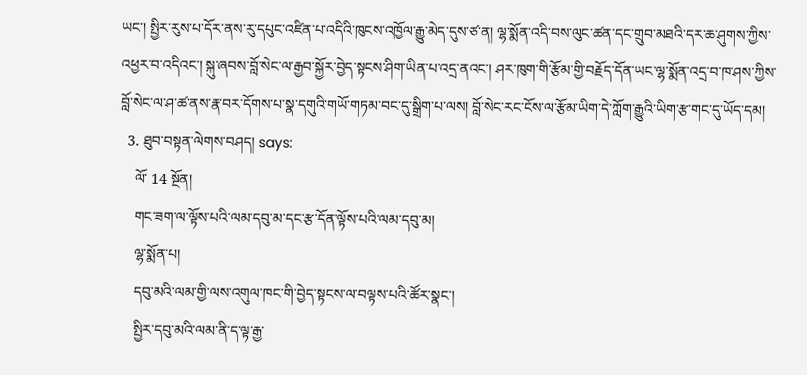ཡང་། སྤྱིར་རུས་པ་དོར་ནས་རུ་དཔུང་འཛིན་པ་འདིའི་ཁུངས་འཁྱོལ་རྒྱུ་མེད་དུས་ཙ་ན། ལྷ་སྨོན་འདི་བས་ལུང་ཚན་དང་གྲུབ་མཐའི་དར་ཆ་ཤུགས་ཀྱིས་འཕྱར་བ་འདིའང་། སྐུ་ཞབས་བློ་སེང་ལ་རྒྱབ་སྐྱོར་བྱེད་སྟངས་ཤིག་ཡིན་པ་འདྲ་ནའང་། ཤར་ཁུག་གི་རྩོམ་གྱི་བརྗོད་དོན་ཡང་ལྷ་སྨོན་འདྲ་བ་ཁ་ཤས་ཀྱིས་བློ་སེང་ལ་ཤ་ཚ་ནས་རྣ་བར་དོགས་པ་སྣ་དགུའི་གཡོ་གཏམ་བང་དུ་སྒྲིག་པ་ལས། བློ་སེང་རང་ངོས་ལ་རྩོམ་ཡིག་དེ་ཀློག་རྒྱུའི་ཡིག་རྩ་གང་དུ་ཡོད་དམ།
  3. ཐུབ་བསྟན་ལེགས་བཤད། says:
    ལོ་ 14 སྔོན།
    གང་ཟག་ལ་ལྟོས་པའི་ལམ་དབུ་མ་དང་རྩ་དོན་ལྟོས་པའི་ལམ་དབུ་མ།
    ལྷ་སྨོན་པ།
    དབུ་མའི་ལམ་གྱི་ལས་འགུལ་ཁང་གི་བྱེད་སྟངས་ལ་བལྟས་པའི་ཚོར་སྣང་།
    སྤྱིར་དབུ་མའི་ལམ་ནི་ད་ལྟ་རྒྱ་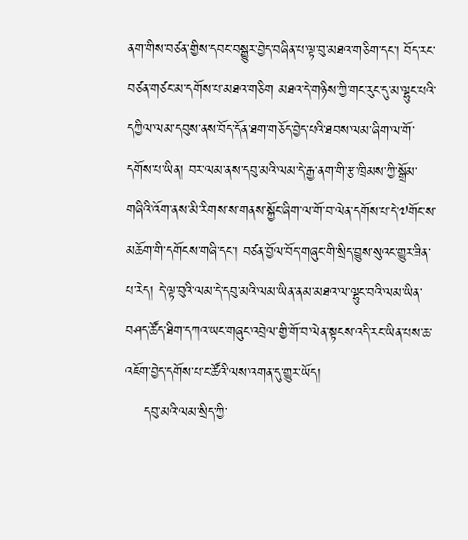ནག་གིས་བཙན་གྱིས་དབང་བསྒྱུར་བྱེད་བཞིན་པ་ལྟ་བུ་མཐའ་གཅིག་དང་། བོད་རང་བཙན་གཙང་མ་དགོས་པ་མཐའ་གཅིག མཐའ་དེ་གཉིས་ཀྱི་གང་རུང་དུ་མ་ལྷུང་པའི་དཀྱིལ་ལམ་དབུས་ནས་བོད་དོན་ཐག་གཅོད་བྱེད་པའི་ཐབས་ལམ་ཞིག་ལ་གོ་དགོས་པ་ཡིན། བར་ལམ་ནས་དབུ་མའི་ལམ་དེ་རྒྱ་ནག་གི་རྩ་ཁྲིམས་ཀྱི་སྒྲོམ་གཞིའི་འོག་ནས་མི་རིགས་ས་གནས་སྐྱོང་ཞིག་ལ་གོ་བ་ལེན་དགོས་པ་དེ་༧གོང་ས་མཆོག་གི་དགོངས་གཞི་དང་། བཙན་བྱོལ་བོད་གཞུང་གི་སྲིད་བྱུས་སུའང་གྱུར་ཟིན་པ་རེད། དེ་ལྟ་བུའི་ལམ་དེ་དབུ་མའི་ལམ་ཡིན་ནམ་མཐའ་ལ་ལྷུང་བའི་ལམ་ཡིན་བཤད་ཚོད་ཐིག་དཀའ་ཡང་གཞུང་འབྲེལ་གྱི་གོ་བ་ལེན་སྟངས་འདི་རང་ཡིན་པས་ཆ་འཇོག་བྱེད་དགོས་པ་ང་ཚོའི་ལས་འགན་དུ་གྱུར་ཡོད།
    དབུ་མའི་ལམ་སྲིད་ཀྱི་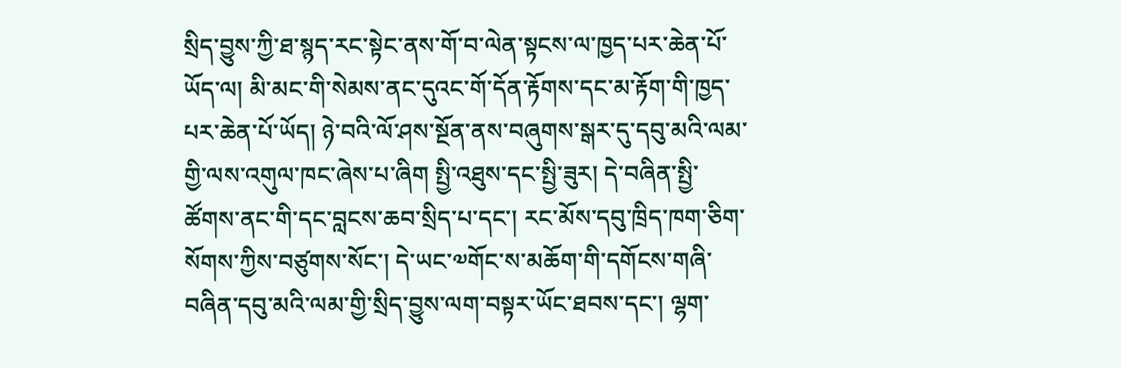སྲིད་བྱུས་ཀྱི་ཐ་སྙད་རང་སྟེང་ནས་གོ་བ་ལེན་སྟངས་ལ་ཁྱད་པར་ཆེན་པོ་ཡོད་ལ། མི་མང་གི་སེམས་ནང་དུའང་གོ་དོན་རྟོགས་དང་མ་རྟོག་གི་ཁྱད་པར་ཆེན་པོ་ཡོད། ཉེ་བའི་ལོ་ཤས་སྔོན་ནས་བཞུགས་སྒར་དུ་དབུ་མའི་ལམ་གྱི་ལས་འགུལ་ཁང་ཞེས་པ་ཞིག སྤྱི་འཐུས་དང་སྤྱི་ཟུར། དེ་བཞིན་སྤྱི་ཚོགས་ནང་གི་དང་བླངས་ཆབ་སྲིད་པ་དང་། རང་མོས་དབུ་ཁྲིད་ཁག་ཅིག་སོགས་ཀྱིས་བཙུགས་སོང་། དེ་ཡང་༧གོང་ས་མཆོག་གི་དགོངས་གཞི་བཞིན་དབུ་མའི་ལམ་གྱི་སྲིད་བྱུས་ལག་བསྟར་ཡོང་ཐབས་དང་། ལྷག་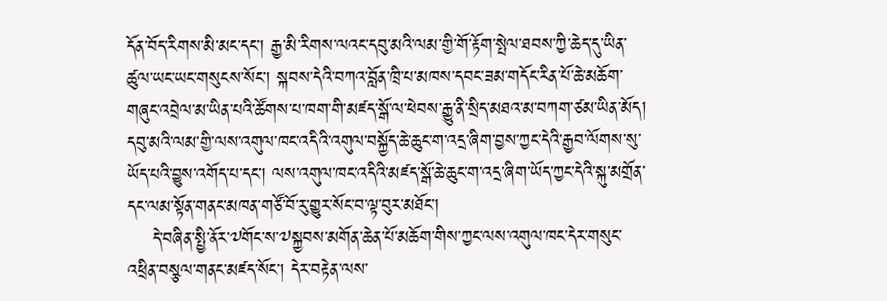དོན་བོད་རིགས་མི་མང་དང་། རྒྱ་མི་རིགས་ལའང་དབུ་མའི་ལམ་གྱི་གོ་རྟོག་སྤེལ་ཐབས་ཀྱི་ཆེད་དུ་ཡིན་ཚུལ་ཡང་ཡང་གསུངས་སོང་། སྐབས་དེའི་བཀའ་བློན་ཁྲི་པ་མཁས་དབང་ཟམ་གདོང་རིན་པོ་ཆེ་མཆོག་གཞུང་འབྲེལ་མ་ཡིན་པའི་ཚོགས་པ་ཁག་གི་མཛད་སྒོ་ལ་ཕེབས་རྒྱུ་ནི་སྲིད་མཐའ་མ་བཀག་ཙམ་ཡིན་མོད། དབུ་མའི་ལམ་གྱི་ལས་འགུལ་ཁང་འདིའི་འགུལ་བསྐྱོད་ཆེ་ཆུང་ག་འདྲ་ཞིག་བྱས་ཀྱང་དེའི་རྒྱབ་ལོགས་སུ་ཡོད་པའི་བྱུས་འགོད་པ་དང་། ལས་འགུལ་ཁང་འདིའི་མཛད་སྒོ་ཆེ་ཆུང་ག་འདྲ་ཞིག་ཡོད་ཀྱང་དེའི་སྐུ་མགྲོན་དང་ལམ་སྟོན་གནང་མཁན་གཙོ་བོ་རུ་གྱུར་སོང་བ་ལྟ་བུར་མཐོང་།
    དེ་བཞིན་སྤྱི་ནོར་༧གོང་ས་༧སྐྱབས་མགོན་ཆེན་པོ་མཆོག་གིས་ཀྱང་ལས་འགུལ་ཁང་དེར་གསུང་འཕྲིན་བསྩལ་གནང་མཛད་སོང་། དེར་བརྟེན་ལས་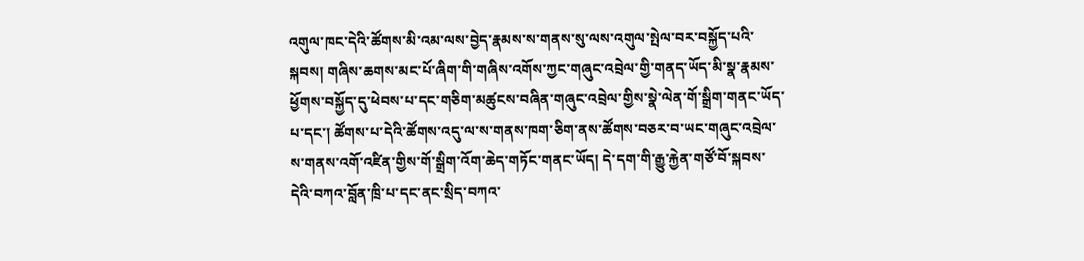འགུལ་ཁང་དེའི་ཚོགས་མི་འམ་ལས་བྱེད་རྣམས་ས་གནས་སུ་ལས་འགུལ་སྤེལ་བར་བསྐྱོད་པའི་སྐབས། གཞིས་ཆགས་མང་པོ་ཞིག་གི་གཞིས་འགོས་ཀྱང་གཞུང་འབྲེལ་གྱི་གནད་ཡོད་མི་སྣ་རྣམས་ཕྱོགས་བསྐྱོད་དུ་ཕེབས་པ་དང་གཅིག་མཚུངས་བཞིན་གཞུང་འབྲེལ་གྱིས་སྣེ་ལེན་གོ་སྒྲིག་གནང་ཡོད་པ་དང་། ཚོགས་པ་དེའི་ཚོགས་འདུ་ལ་ས་གནས་ཁག་ཅིག་ནས་ཚོགས་བཅར་བ་ཡང་གཞུང་འབྲེལ་ས་གནས་འགོ་འཛིན་གྱིས་གོ་སྒྲིག་འོག་ཆེད་གཏོང་གནང་ཡོད། དེ་དག་གི་རྒྱུ་རྐྱེན་གཙོ་བོ་སྐབས་དེའི་བཀའ་བློན་ཁྲི་པ་དང་ནང་སྲིད་བཀའ་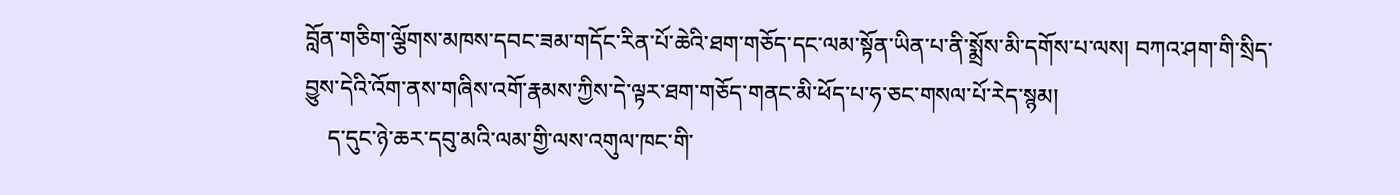བློན་གཅིག་ལྕོགས་མཁས་དབང་ཟམ་གདོང་རིན་པོ་ཆེའི་ཐག་གཅོད་དང་ལམ་སྟོན་ཡིན་པ་ནི་སྨྲོས་མི་དགོས་པ་ལས། བཀའ་ཤག་གི་སྲིད་བྱུས་དེའི་འོག་ནས་གཞིས་འགོ་རྣམས་ཀྱིས་དེ་ལྟར་ཐག་གཅོད་གནང་མི་ཕོད་པ་ཧ་ཅང་གསལ་པོ་རེད་སྙམ།
    ད་དུང་ཉེ་ཆར་དབུ་མའི་ལམ་གྱི་ལས་འགུལ་ཁང་གི་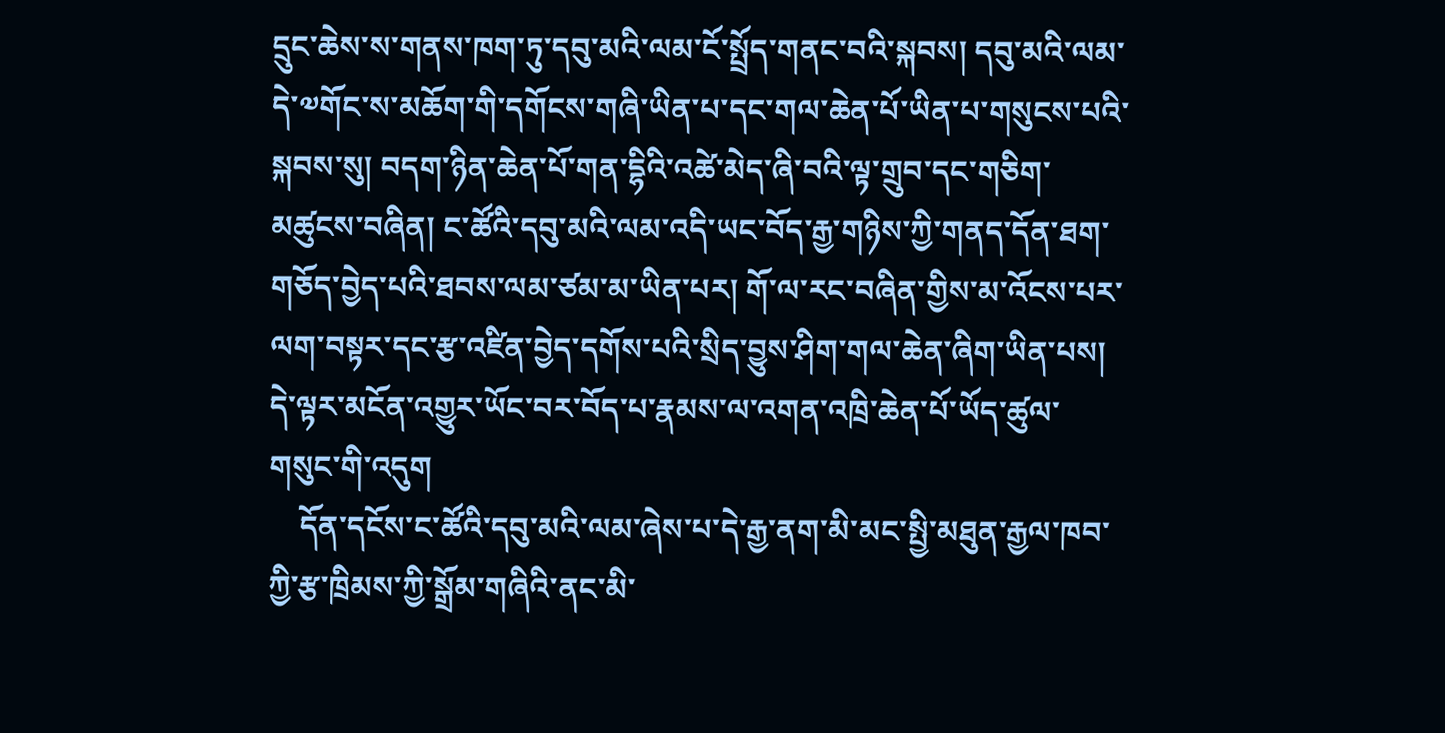དྲུང་ཆེས་ས་གནས་ཁག་ཏུ་དབུ་མའི་ལམ་ངོ་སྤྲོད་གནང་བའི་སྐབས། དབུ་མའི་ལམ་དེ་༧གོང་ས་མཆོག་གི་དགོངས་གཞི་ཡིན་པ་དང་གལ་ཆེན་པོ་ཡིན་པ་གསུངས་པའི་སྐབས་སུ། བདག་ཉིན་ཆེན་པོ་གན་དྷིའི་འཚེ་མེད་ཞི་བའི་ལྟ་གྲུབ་དང་གཅིག་མཚུངས་བཞིན། ང་ཚོའི་དབུ་མའི་ལམ་འདི་ཡང་བོད་རྒྱ་གཉིས་ཀྱི་གནད་དོན་ཐག་གཅོད་བྱེད་པའི་ཐབས་ལམ་ཙམ་མ་ཡིན་པར། གོ་ལ་རང་བཞིན་གྱིས་མ་འོངས་པར་ལག་བསྟར་དང་རྩ་འཛིན་བྱེད་དགོས་པའི་སྲིད་བྱུས་ཤིག་གལ་ཆེན་ཞིག་ཡིན་པས། དེ་ལྟར་མངོན་འགྱུར་ཡོང་བར་བོད་པ་རྣམས་ལ་འགན་འཁྲི་ཆེན་པོ་ཡོད་ཚུལ་གསུང་གི་འདུག
    དོན་དངོས་ང་ཚོའི་དབུ་མའི་ལམ་ཞེས་པ་དེ་རྒྱ་ནག་མི་མང་སྤྱི་མཐུན་རྒྱལ་ཁབ་ཀྱི་རྩ་ཁྲིམས་ཀྱི་སྒྲོམ་གཞིའི་ནང་མི་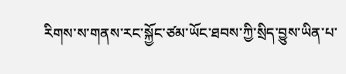རིགས་ས་གནས་རང་སྐྱོང་ཙམ་ཡོང་ཐབས་ཀྱི་སྲིད་བྱུས་ཡིན་པ་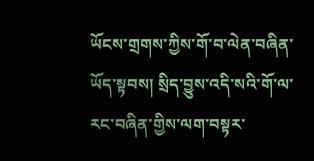ཡོངས་གྲགས་ཀྱིས་གོ་བ་ལེན་བཞིན་ཡོད་སྟབས། སྲིད་བྱུས་འདི་སའི་གོ་ལ་རང་བཞིན་གྱིས་ལག་བསྟར་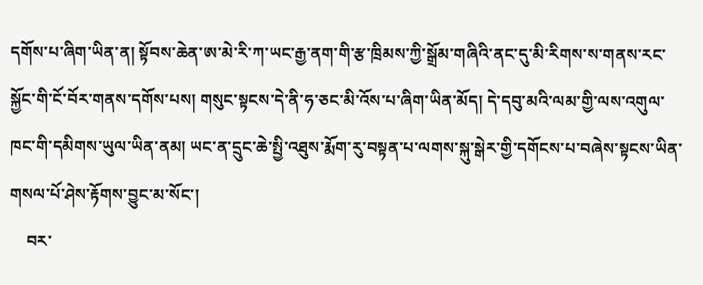དགོས་པ་ཞིག་ཡིན་ན། སྟོབས་ཆེན་ཨ་མེ་རི་ཀ་ཡང་རྒྱ་ནག་གི་རྩ་ཁྲིམས་ཀྱི་སྒྲོམ་གཞིའི་ནང་དུ་མི་རིགས་ས་གནས་རང་སྐྱོང་གི་ངོ་བོར་གནས་དགོས་པས། གསུང་སྟངས་དེ་ནི་ཧ་ཅང་མི་འོས་པ་ཞིག་ཡིན་མོད། དེ་དབུ་མའི་ལམ་གྱི་ལས་འགུལ་ཁང་གི་དམིགས་ཡུལ་ཡིན་ནམ། ཡང་ན་དྲུང་ཆེ་སྤྱི་འཐུས་རྨོག་རུ་བསྟན་པ་ལགས་སྐུ་སྒེར་གྱི་དགོངས་པ་བཞེས་སྟངས་ཡིན་གསལ་པོ་ཤེས་རྟོགས་བྱུང་མ་སོང་།
    བར་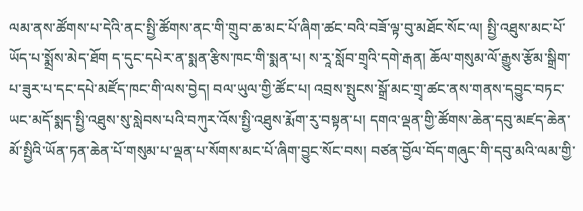ལམ་ནས་ཚོགས་པ་དེའི་ནང་སྤྱི་ཚོགས་ནང་གི་གྲུབ་ཆ་མང་པོ་ཞིག་ཚང་བའི་བཟོ་ལྟ་བུ་མཐོང་སོང་ལ། སྤྱི་འཐུས་མང་པོ་ཡོད་པ་སྨྲོས་མེད་ཐོག ད་དུང་དཔེར་ན་སྨན་རྩིས་ཁང་གི་སྨན་པ། ས་རཱ་སློབ་གྲྭའི་དགེ་རྒན། ཆོལ་གསུམ་ལོ་རྒྱུས་རྩོམ་སྒྲིག་པ་ཟུར་པ་དང་དཔེ་མཛོད་ཁང་གི་ལས་བྱེད། བལ་ཡུལ་གྱི་ཚོང་པ། འབྲས་སྤུངས་སྒྲོ་མང་གྲྭ་ཚང་ནས་གནས་དབྱུང་བཏང་ཡང་མདོ་སྨད་སྤྱི་འཐུས་སུ་སླེབས་པའི་བཀུར་འོས་སྤྱི་འཐུས་རྨོག་རུ་བསྟན་པ། དགའ་ལྡན་གྱི་ཚོགས་ཆེན་དབུ་མཛད་ཆེན་མོ་སྤྱིའི་ཡོན་ཏན་ཆེན་པོ་གསུམ་པ་ལྡན་པ་སོགས་མང་པོ་ཞིག་བྱུང་སོང་བས། བཙན་བྱོལ་བོད་གཞུང་གི་དབུ་མའི་ལམ་གྱི་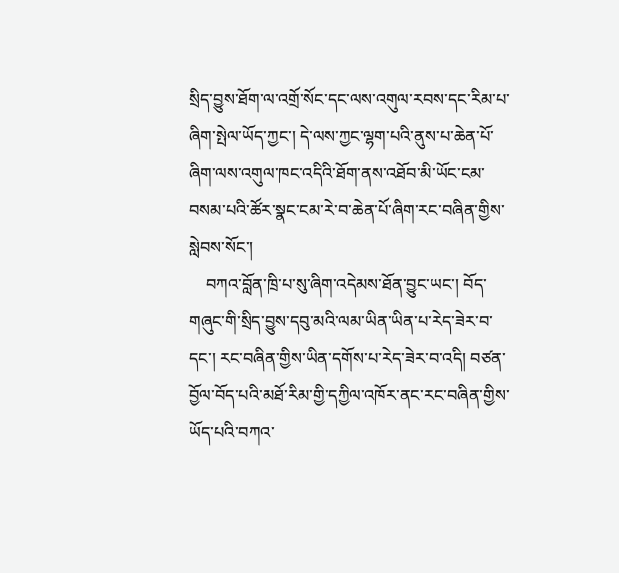སྲིད་བྱུས་ཐོག་ལ་འགྲོ་སོང་དང་ལས་འགུལ་རབས་དང་རིམ་པ་ཞིག་སྤེལ་ཡོད་ཀྱང་། དེ་ལས་ཀྱང་ལྷག་པའི་ནུས་པ་ཆེན་པོ་ཞིག་ལས་འགུལ་ཁང་འདིའི་ཐོག་ནས་འཐོབ་མི་ཡོང་ངམ་བསམ་པའི་ཚོར་སྣང་ངམ་རེ་བ་ཆེན་པོ་ཞིག་རང་བཞིན་གྱིས་སླེབས་སོང་།
    བཀའ་བློན་ཁྲི་པ་སུ་ཞིག་འདེམས་ཐོན་བྱུང་ཡང་། བོད་གཞུང་གི་སྲིད་བྱུས་དབུ་མའི་ལམ་ཡིན་ཡིན་པ་རེད་ཟེར་བ་དང་། རང་བཞིན་གྱིས་ཡིན་དགོས་པ་རེད་ཟེར་བ་འདི། བཙན་བྱོལ་བོད་པའི་མཐོ་རིམ་གྱི་དཀྱིལ་འཁོར་ནང་རང་བཞིན་གྱིས་ཡོད་པའི་བཀའ་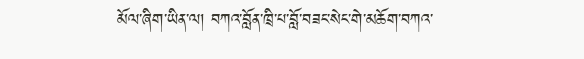མོལ་ཞིག་ཡིན་ལ། བཀའ་བློན་ཁྲི་པ་བློ་བཟང་སེང་གེ་མཆོག་བཀའ་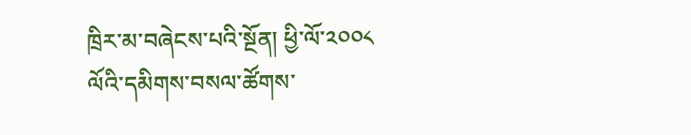ཁྲིར་མ་བཞེངས་པའི་སྔོན། ཕྱི་ལོ་༢༠༠༨ ལོའི་དམིགས་བསལ་ཚོགས་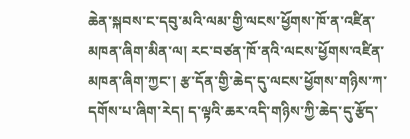ཆེན་སྐབས་ང་དབུ་མའི་ལམ་གྱི་ལངས་ཕྱོགས་ཁོ་ན་འཛིན་མཁན་ཞིག་མིན་ལ། རང་བཙན་ཁོ་ནའི་ལངས་ཕྱོགས་འཛིན་མཁན་ཞིག་ཀྱང་། རྩ་དོན་གྱི་ཆེད་དུ་ལངས་ཕྱོགས་གཉིས་ཀ་དགོས་པ་ཞིག་རེད། ད་ལྟའི་ཆར་འདི་གཉིས་ཀྱི་ཆེད་དུ་རྩོད་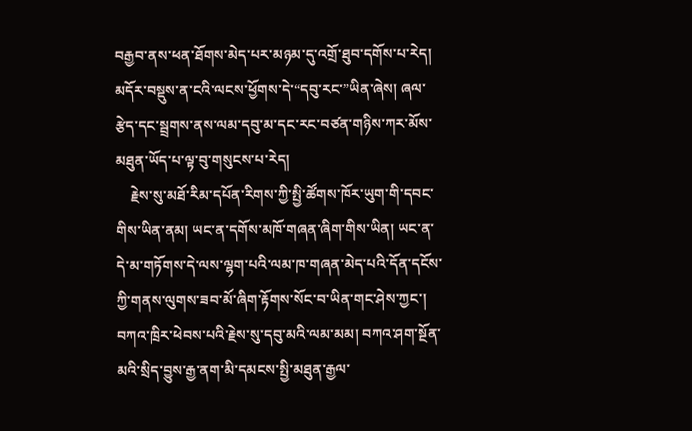བརྒྱབ་ནས་ཕན་ཐོགས་མེད་པར་མཉམ་དུ་འགྲོ་ཐུབ་དགོས་པ་རེད། མདོར་བསྡུས་ན་ངའི་ལངས་ཕྱོགས་དེ་“དབུ་རང་”ཡིན་ཞེས། ཞལ་རྩེད་དང་སྦྲགས་ནས་ལམ་དབུ་མ་དང་རང་བཙན་གཉིས་ཀར་མོས་མཐུན་ཡོད་པ་ལྟ་བུ་གསུངས་པ་རེད།
    རྗེས་སུ་མཐོ་རིམ་དཔོན་རིགས་ཀྱི་སྤྱི་ཚོགས་ཁོར་ཡུག་གི་དབང་གིས་ཡིན་ནམ། ཡང་ན་དགོས་མཁོ་གཞན་ཞིག་གིས་ཡིན། ཡང་ན་དེ་མ་གཏོགས་དེ་ལས་ལྷག་པའི་ལམ་ཁ་གཞན་མེད་པའི་དོན་དངོས་ཀྱི་གནས་ལུགས་ཟབ་མོ་ཞིག་རྟོགས་སོང་བ་ཡིན་གང་ཤེས་ཀྱང་། བཀའ་ཁྲིར་ཕེབས་པའི་རྗེས་སུ་དབུ་མའི་ལམ་མམ། བཀའ་ཤག་སྔོན་མའི་སྲིད་བྱུས་རྒྱ་ནག་མི་དམངས་སྤྱི་མཐུན་རྒྱལ་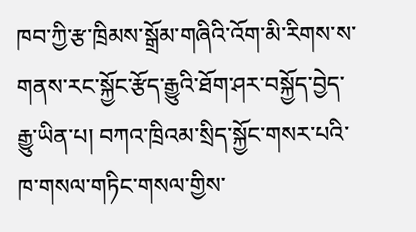ཁབ་ཀྱི་རྩ་ཁྲིམས་སྒྲོམ་གཞིའི་འོག་མི་རིགས་ས་གནས་རང་སྐྱོང་རྩོད་རྒྱུའི་ཐོག་ཤར་བསྐྱོད་བྱེད་རྒྱུ་ཡིན་པ། བཀའ་ཁྲིའམ་སྲིད་སྐྱོང་གསར་པའི་ཁ་གསལ་གཏིང་གསལ་གྱིས་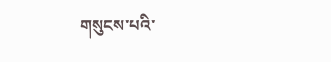གསུངས་པའི་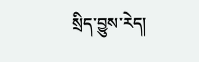སྲིད་བྱུས་རེད།